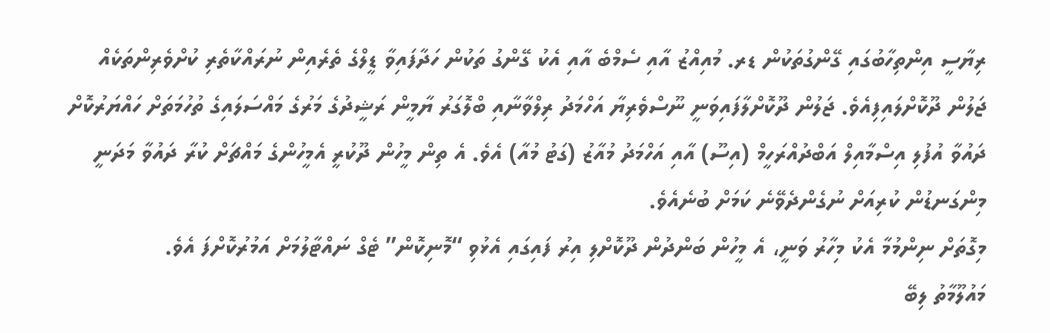ރިޔާސީ އިންތިހާބުގައި ގޭންގުތަކުން ޑރ. މުއިއްޒު އާއި ސެމްބެ އާއި އެކު ގޭންގު ތަކުން ހަދާފައިވާ ޑީލްގެ ތެރެއިން ނުރައްކާތެރި ކުށްވެރިންތަކެއް ޖަލުން ދޫކޮށްލައިފިއެވެ. ޖަލުން ދޫކޮށްލާފައިވަނީ ނޫސްވެރިޔާ އަހްމަދު ރިލްވާނާއި ބްލޮގަރު ޔާމީން ރަޝީދުގެ މަރުގެ މައްސަލައިގެ ތުހުމަތަށް ހައްޔަރުކޮށް ދައުވާ އުފުލި އިސްމާއިލް އަބްދުއްރަހީމް (އިސޫ) އާއި އަހްމަދު މުއާޒު (ގަޓު މުއާ) އެވެ. އެ ތިން މީހުން ދޫކުރީ އެމީހުންގެ މައްޗަށް ކުރާ ދައުވާ މަދަނީ މިންގަނޑުން ކުރިއަށް ނުގެންދެވޭނެ ކަމަށް ބުނެއެވެ.
މިގޮތަށް ނިންމުމާ އެކު މިހާރު ވަނީ، އެ މީހުން ބަންދުން ދޫކޮށްލި އިރު ފައިގައި އެޅުވި “މޮނިކޮން” ޓެގް ނައްޓާލުމަށް އަމުރުކޮށްފަ އެވެ.
މައުލޫމާތު ލިބޭ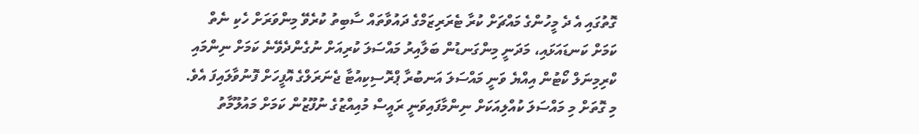ގޮތުގައި އެ ދެ މީހުންގެ މައްޗަށް ކުރާ ޓެރަރިޒަމްގެ ދައުވާތައް ސާބިތު ކުރެވޭ މިންވަރަށް ހެކި ނެތް ކަމަށް ކަނޑައަޅައި، މަދަނީ މިންގަނޑުން ބަލާއިރު މައްސަލަ ކުރިއަށް ނުގެންދެވޭނެ ކަމަށް ނިންމައި ކްރިމިނަލް ކޯޓުން އިއްޔެ ވަނީ މައްސަލަ އަނބުރާ ޕްރޮސިކިއުޓާ ޖެނަރަލްގެ އޮފީހަށް ފޮނުވާލައިފަ އެވެ.
މި ގޮތަށް މި މައްސަލަ ކުއްލިއަކަށް ނިންމާފައިވަނީ ރައީސް މުއިއްޒުގެ ނުފޫޒުން ކަމަށް މައުލޫމާތު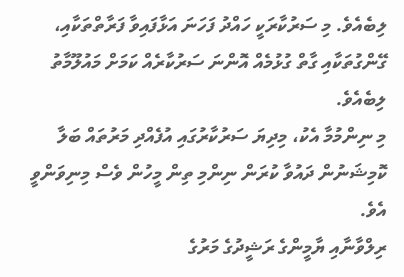ލިބެއެވެ. މި ސަރުކާރަކީ ހައްދު ފަހަނަ އަޅާފައިވާ ފަރާތްތަކާއި، ގޭންގުތަކާއި ގާތް ގުޅުމެއް އޮންނަ ސަރުކާރެއް ކަމަށް މައުލޫމާތު ލިބެއެވެ.
މި ނިންމުމާ އެކު، މިދިޔަ ސަރުކާރުގައި އުފެއްދި މަރުތައް ބަލާ ކޮމިޝަނުން ދައުވާ ކުރަން ނިންމި ތިން މީހުން ވެސް މިނިވަންވީ އެވެ.
ރިލްވާނާއި ޔާމީންގެ ރަޝީދުގެ މަރުގެ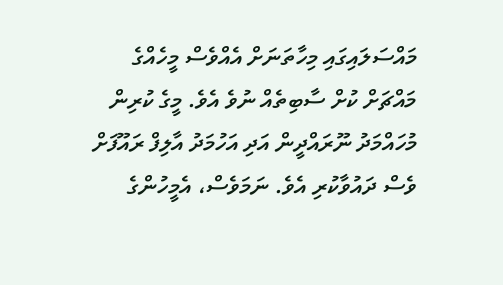މައްސަލައިގައި މިހާތަނަށް އެއްވެސް މީހެއްގެ މައްޗަށް ކުށް ސާބިތެއް ނުވެ އެވެ. މީގެ ކުރިން މުހައްމަދު ނޫރައްދީން އަދި އަހުމަދު އާލިފް ރައޫފަށް ވެސް ދައުވާކުރި އެވެ. ނަމަވެސް، އެމީހުންގެ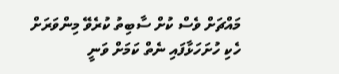މައްޗަށް ވެސް ކުށް ސާބިތު ކުރެވޭ މިންވަރަށް ހެކި ހުށަހަޅާފައި ނެތް ކަމަށް ވަނީ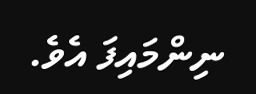ނިންމައިފަ އެވެ.